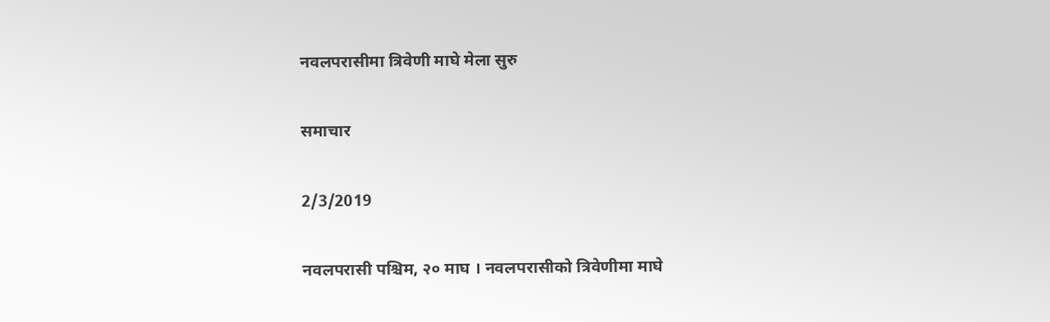नवलपरासीमा त्रिवेणी माघे मेला सुरु

समाचार

2/3/2019

नवलपरासी पश्चिम, २० माघ । नवलपरासीको त्रिवेणीमा माघे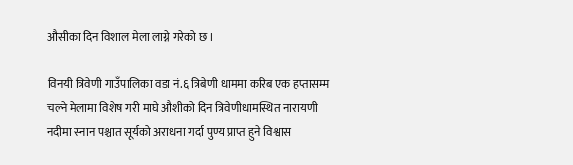औसीका दिन विशाल मेला लाग्ने गरेको छ ।

विनयी त्रिवेणी गाउँपालिका वडा नं.६ त्रिबेणी धाममा करिब एक हप्तासम्म चल्ने मेलामा विशेष गरी माघे औशीको दिन त्रिवेणीधामस्थित नारायणी नदीमा स्नान पश्चात सूर्यको अराधना गर्दा पुण्य प्राप्त हुने विश्वास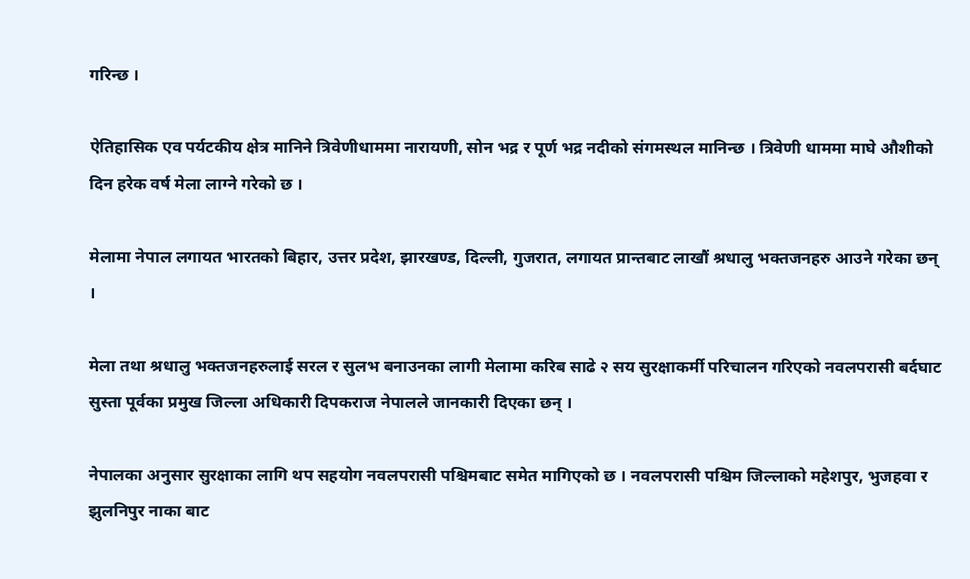गरिन्छ ।

ऐतिहासिक एव पर्यटकीय क्षेत्र मानिने त्रिवेणीधाममा नारायणी, सोन भद्र र पूर्ण भद्र नदीको संगमस्थल मानिन्छ । त्रिवेणी धाममा माघे औशीको दिन हरेक वर्ष मेला लाग्ने गरेको छ ।

मेलामा नेपाल लगायत भारतको बिहार, उत्तर प्रदेश, झारखण्ड, दिल्ली, गुजरात, लगायत प्रान्तबाट लाखौं श्रधालु भक्तजनहरु आउने गरेका छन् ।

मेला तथा श्रधालु भक्तजनहरुलाई सरल र सुलभ बनाउनका लागी मेलामा करिब साढे २ सय सुरक्षाकर्मी परिचालन गरिएको नवलपरासी बर्दघाट सुस्ता पूर्वका प्रमुख जिल्ला अधिकारी दिपकराज नेपालले जानकारी दिएका छन् ।

नेपालका अनुसार सुरक्षाका लागि थप सहयोग नवलपरासी पश्चिमबाट समेत मागिएको छ । नवलपरासी पश्चिम जिल्लाको महेशपुर, भुजहवा र झुलनिपुर नाका बाट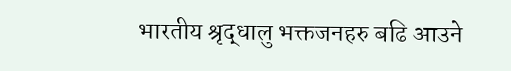भारतीय श्रृद्धालु भक्तजनहरु बढि आउने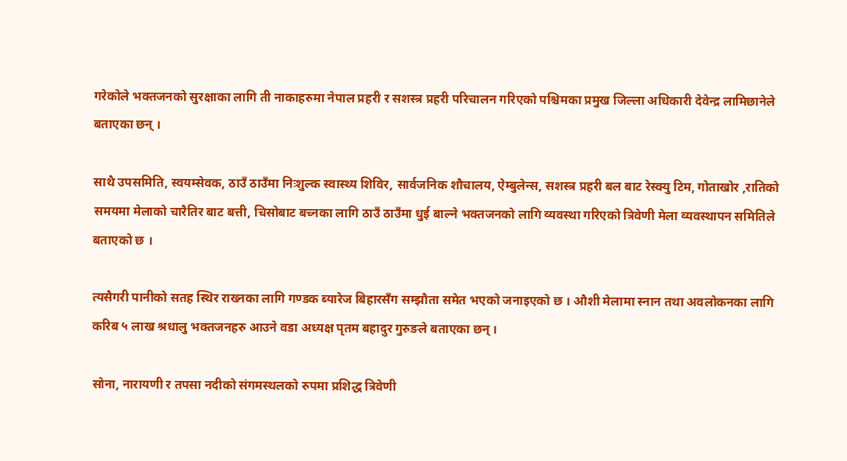गरेकोले भक्तजनको सुरक्षाका लागि ती नाकाहरुमा नेपाल प्रहरी र सशस्त्र प्रहरी परिचालन गरिएको पश्चिमका प्रमुख जिल्ला अधिकारी देवेन्द्र लामिछानेले बताएका छन् ।

साथै उपसमिति, स्वयम्सेवक, ठाउँ ठाउँमा निःशुल्क स्वास्थ्य शिविर, सार्वजनिक शौचालय, ऐम्बुलेन्स, सशस्त्र प्रहरी बल बाट रेस्क्यु टिम, गोताखोर ,रातिको समयमा मेलाको चारैतिर बाट बत्ती, चिसोबाट बच्नका लागि ठाउँ ठाउँमा धुई बाल्ने भक्तजनको लागि व्यवस्था गरिएको त्रिवेणी मेला व्यवस्थापन समितिले बताएको छ ।

त्यसैगरी पानीको सतह स्थिर राख्नका लागि गण्डक ब्यारेज बिहारसँग सम्झौता समेत भएको जनाइएको छ । औशी मेलामा स्नान तथा अवलोकनका लागि करिब ५ लाख श्रधालु भक्तजनहरु आउने वडा अध्यक्ष पृतम बहादुर गुरुङले बताएका छन् ।

सोना, नारायणी र तपसा नदीको संगमस्थलको रुपमा प्रशिद्ध त्रिवेणी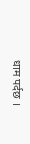धाम पर्दछ ।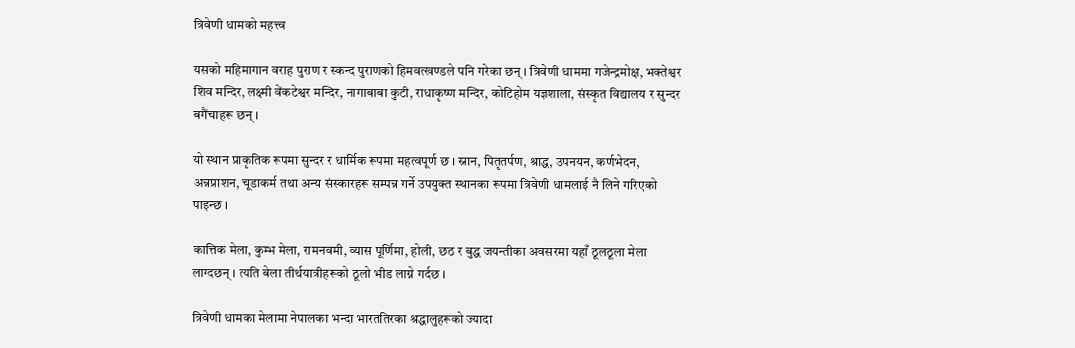त्रिवेणी धामको महत्त्व

यसको महिमागान वराह पुराण र स्कन्द पुराणको हिमवत्खण्डले पनि गरेका छन् । त्रिवेणी धाममा गजेन्द्रमोक्ष, भक्तेश्वर शिव मन्दिर, लक्ष्मी वेंकटेश्वर मन्दिर, नागाबाबा कुटी, राधाकृष्ण मन्दिर, कोटिहोम यज्ञशाला, संस्कृत विद्यालय र सुन्दर बगैंचाहरू छन् ।

यो स्थान प्राकृतिक रूपमा सुन्दर र धार्मिक रूपमा महत्वपूर्ण छ । स्नान, पितृतर्पण, श्राद्ध, उपनयन, कर्णभेदन, अन्नप्राशन, चूडाकर्म तथा अन्य संस्कारहरू सम्पन्न गर्ने उपयुक्त स्थानका रूपमा त्रिवेणी धामलाई नै लिने गरिएको पाइन्छ ।

कात्तिक मेला, कुम्भ मेला, रामनवमी, व्यास पूर्णिमा, होली, छठ र बुद्ध जयन्तीका अवसरमा यहाँ ठूलठूला मेला लाग्दछन् । त्यति बेला तीर्थयात्रीहरूको ठूलो भीड लाग्ने गर्दछ ।

त्रिवेणी धामका मेलामा नेपालका भन्दा भारततिरका श्रद्धालुहरूको ज्यादा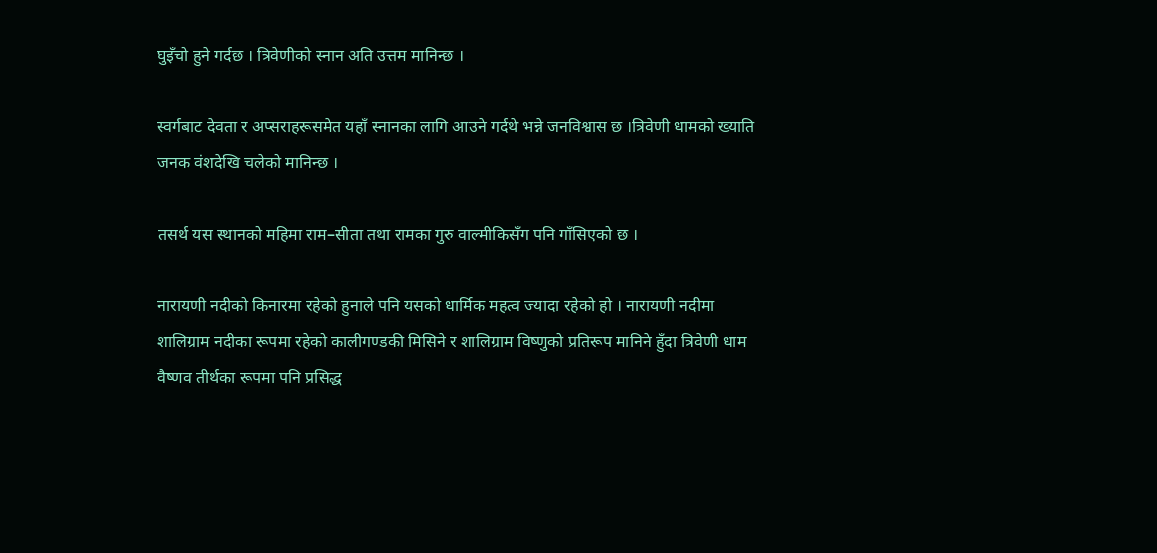घुइँचो हुने गर्दछ । त्रिवेणीको स्नान अति उत्तम मानिन्छ ।

स्वर्गबाट देवता र अप्सराहरूसमेत यहाँ स्नानका लागि आउने गर्दथे भन्ने जनविश्वास छ ।त्रिवेणी धामको ख्याति जनक वंशदेखि चलेको मानिन्छ ।

तसर्थ यस स्थानको महिमा राम–सीता तथा रामका गुरु वाल्मीकिसँग पनि गाँसिएको छ ।

नारायणी नदीको किनारमा रहेको हुनाले पनि यसको धार्मिक महत्व ज्यादा रहेको हो । नारायणी नदीमा शालिग्राम नदीका रूपमा रहेको कालीगण्डकी मिसिने र शालिग्राम विष्णुको प्रतिरूप मानिने हुँदा त्रिवेणी धाम वैष्णव तीर्थका रूपमा पनि प्रसिद्ध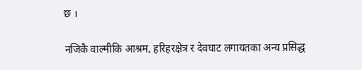छ ।

नजिकै वाल्मीकि आश्रम, हरिहरक्षेत्र र देवघाट लगायतका अन्य प्रसिद्ध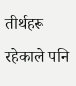तीर्थहरू रहेकाले पनि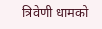त्रिवेणी धामको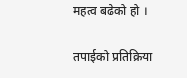महत्व बढेको हो ।

तपाईको प्रतिक्रिया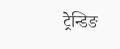ट्रेन्डिङ